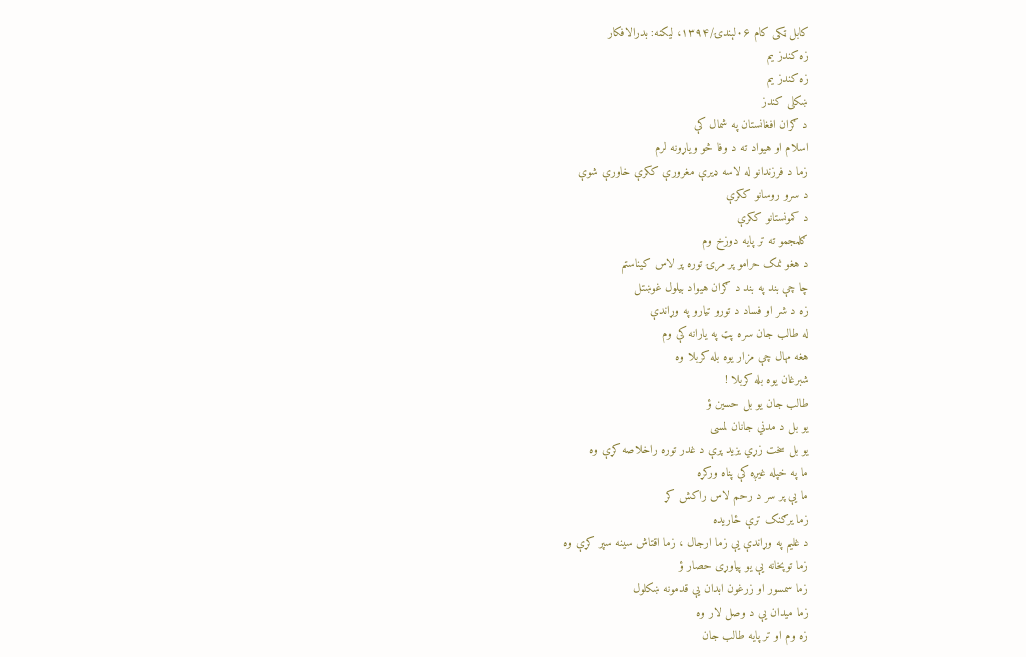کابل ټکی کام ۰۶لېندۍ/۱۳۹۴، لیکنه: بدرالافکار
زه کندز يم
زه کندز يم
ښکلی کندز
د ګران افغانستان په شمال کې
اسلام او هيواد ته د وفا څو وياړونه لرم
زما د فرزندانو له لاسه ډيرې مغرورې ککرې خاورې شوې
د سرو روسانو ککرې
د کمونستانو ککرې
ګلمجمو ته تر پايه دوزخ وم
د هغو نمک حرامو پر مرۍ توره پر لاس کيناستم
چا چې بند په بند د ګران هيواد بيلول غوښتل
زه د شر او فساد د تورو تيارو په وړاندې
له طالب جان سره پټ په يارانه کې وم
هغه مهال چې مزار يوه بله کربلا وه
شبرغان يوه بله کربلا !
طالب جان يو بل حسين ؤ
يو بل د مدني جانان لمسی
يو بل سخت زړي يزيد پرې د غدر توره راخلاصه کړې وه
ما په خپله غيږه کې پناه ورکړه
ما يې پر سر د رحم لاس راکش کړ
زما يرګنک ترې ځاريده
د غليم په وړاندې يې زما ارجال ، زما اقتاش سينه سپر کړې وه
زما توپخانه يې يو پياوړی حصار ؤ
زما سمسور او زرغون ابدان يې قدمونه ښکلول
زما ميدان يې د وصل لار وه
زه وم او تر پايه طالب جان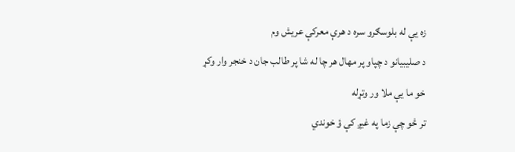زه يې له بلوسګرو سره د هرې معرکې عريش وم
د صليبيانو د چپاو پر مهال هر چا له شا پر طالب جان د خنجر وار وکړ
خو ما يې ملا ور وتړله
تر څو چې زما په غيږ کې ؤ خوندي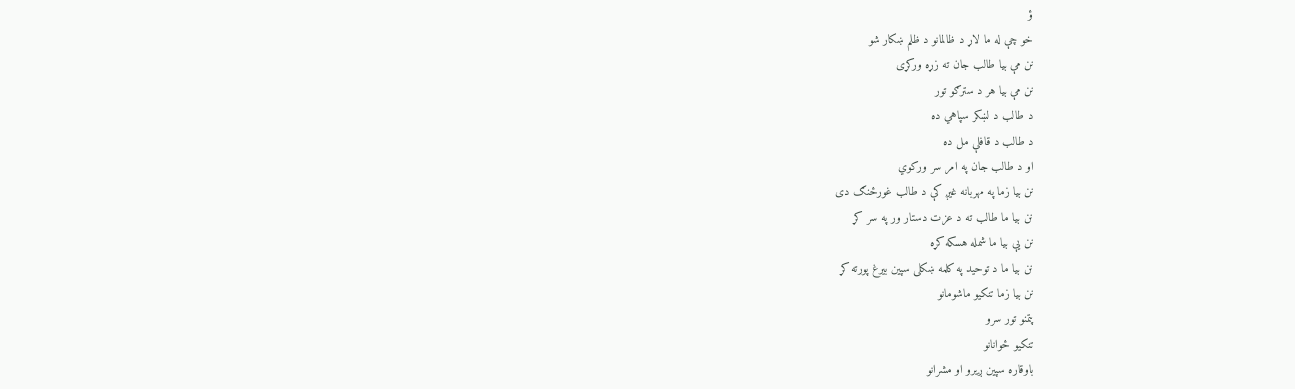ؤ
خو چې له ما لاړ د ظالمانو د ظلم ښکار شو
نن مې بيا طالب جان ته زړه ورکړی
نن مې بيا هر د سترګو تور
د طالب د لښکر سپاهي ده
د طالب د قافلې مل ده
او د طالب جان په امر سر ورکوي
نن بيا زما په مهربانه غيږ کې د طالب غورځنګ دی
نن بيا ما طالب ته د عزت دستار ور په سر کړ
نن يې بيا ما شمله هسکه کړه
نن بيا ما د توحيد په کلمه ښکلی سپين بيرغ پورته کړ
نن بيا زما تنکيو ماشومانو
پتمنو تور سرو
تنکيو ځوانانو
باوقاره سپين ږيرو او مشرانو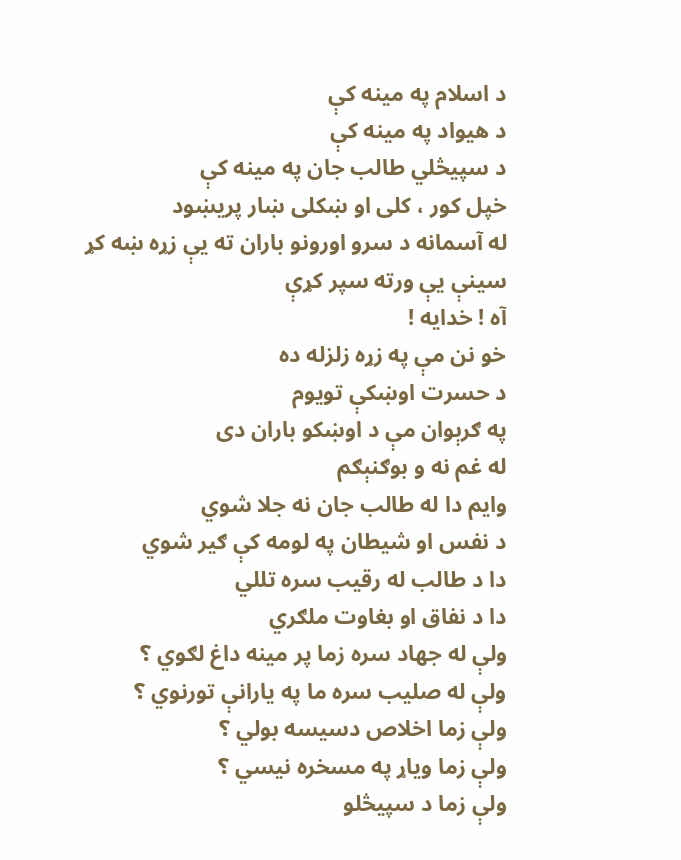د اسلام په مينه کې
د هيواد په مينه کې
د سپيڅلي طالب جان په مينه کې
خپل کور ، کلی او ښکلی ښار پريښود
له آسمانه د سرو اورونو باران ته يې زړه ښه کړ
سينې يې ورته سپر کړې
آه ! خدايه !
خو نن مې په زړه زلزله ده
د حسرت اوښکې تويوم
په ګرېوان مې د اوښکو باران دی
له غم نه و بوګنېګم
وايم دا له طالب جان نه جلا شوي
د نفس او شيطان په لومه کې ګير شوي
دا د طالب له رقيب سره تللي
دا د نفاق او بغاوت ملګري
ولې له جهاد سره زما پر مينه داغ لګوي ؟
ولې له صليب سره ما په يارانې تورنوي ؟
ولې زما اخلاص دسيسه بولي ؟
ولې زما وياړ په مسخره نيسي ؟
ولې زما د سپيڅلو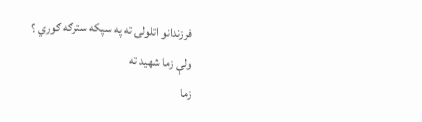فرزندانو اتلولۍ ته په سپکه سترګه ګوري ؟
ولې زما شهيد ته
زما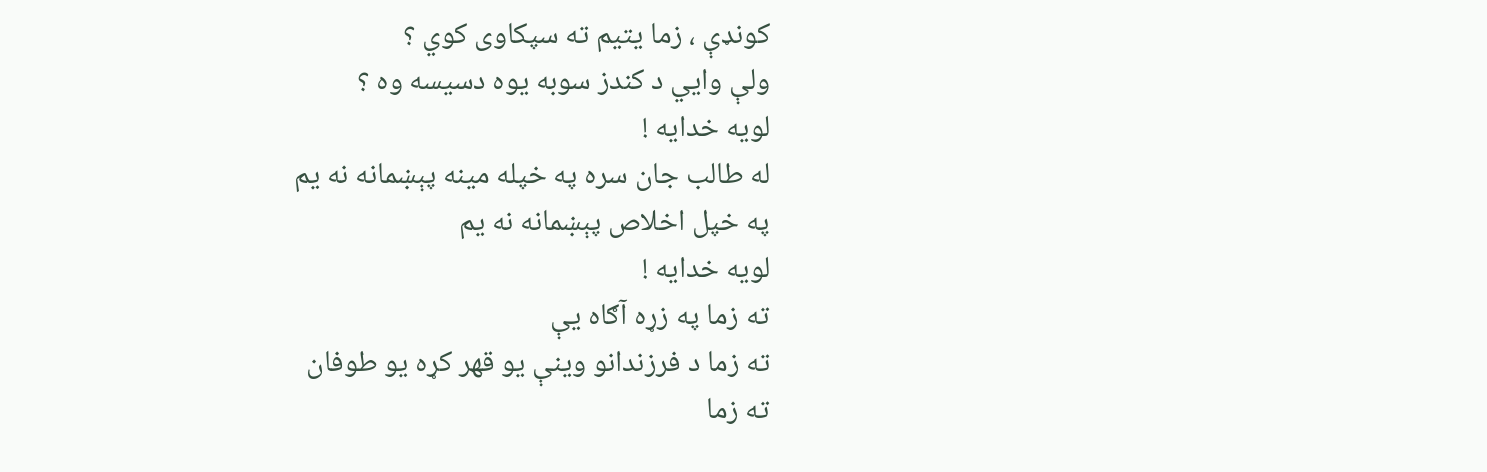کونډې ، زما يتيم ته سپکاوی کوي ؟
ولې وايي د کندز سوبه يوه دسيسه وه ؟
لويه خدايه !
له طالب جان سره په خپله مينه پېښمانه نه يم
په خپل اخلاص پېښمانه نه يم
لويه خدايه !
ته زما په زړه آګاه يې
ته زما د فرزندانو وينې يو قهر کړه يو طوفان
ته زما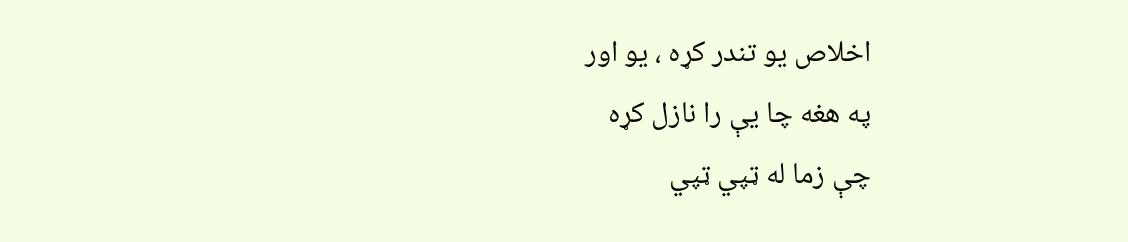اخلاص يو تندر کړه ، يو اور
په هغه چا يې را نازل کړه
چې زما له ټپي ټپي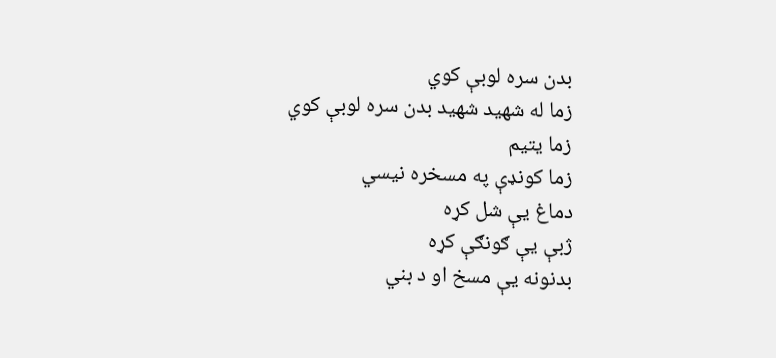بدن سره لوبې کوي
زما له شهيد شهيد بدن سره لوبې کوي
زما يتيم
زما کونډې په مسخره نيسي
دماغ يې شل کړه
ژبې يې ګونګې کړه
بدنونه يې مسخ او د بني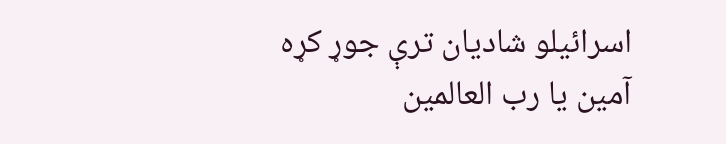اسرائيلو شاديان ترې جوړ کړه
آمين يا رب العالمين